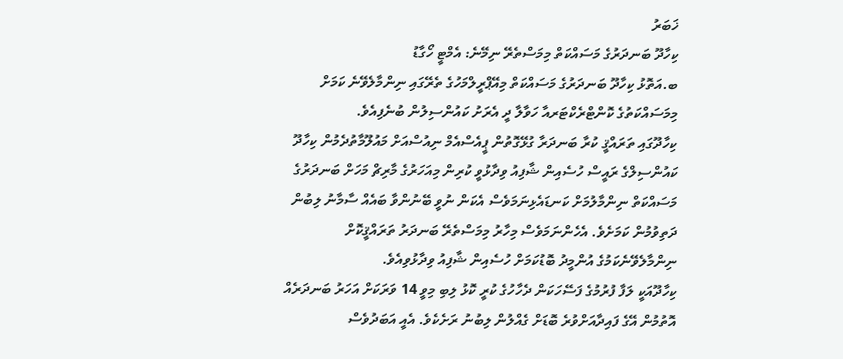ޚަބަރު
ކިހާދޫ ބަނދަރުގެ މަސައްކަތް މިމަސްތެރޭ ނިމޭނެ: އެމްޓީ ހޯގާޑު
ބ.އަތޮޅު ކިހާދޫ ބަނދަރުގެ މަސައްކަތް މިއޭޕްރީލްމަހުގެ ތެރޭގައި ނިންމާލެވޭނެ ކަމަށް މިމަސައްކަތުގެ ކޮންޓްރެކްޓަރއާ ހަވާލާ ދީ އެރަށު ކައުންސިލުން ބުނެފިއެވެ.
ކިހާދޫގައި ތަރައްޤީ ކުރާ ބަނދަރާ ގުޅޭގޮތުން ޕީއެސްއެމް ނިއުސްއަށް މައުލޫމާތުދެމުން ކިހާދޫ ކައުންސިލްގެ ރައީސް ހުސެއިން ޝާފިއު ވިދާޅުވީ ކުރިން މިއަހަރުގެ މާރިޗް މަހަށް ބަނދަރުގެ މަސައްކަތް ނިންމާލުމަށް ކަނޑައެޅިނަމަވެސް އެކަން ނުވީ ބޭނުންވާ ބައެއް ސާމާނު ލިބުން ދަތިވުމުން ކަމަށެވެ. އެހެންނަމަވެސް މިހާރު މިމަސްތެރޭ ބަނދަރު ތަރައްޤީކޮށް ނިންމާލެވޭނެކަމުގެ އުންމީދު ބޮޑުކަމަށް ހުސެއިން ޝާފިއު ވިދާޅުވިއެވެ.
ކިހާދޫއަކީ ލަފާ ފުރުމުގެ ފަސޭހަކަން ދެހާހުގެ ކުރީ ކޮޅު ލިބި މިވީ 14 ވަރަކަށް އަހަރު ބަނދަރެއް އޮތުމުން އޭގެ ފައިދާއަށްވުރެ ބޮޑަށް ގެއްލުން ލިބުނު ރަށެކެވެ. އެއީ އަބަދުވެސް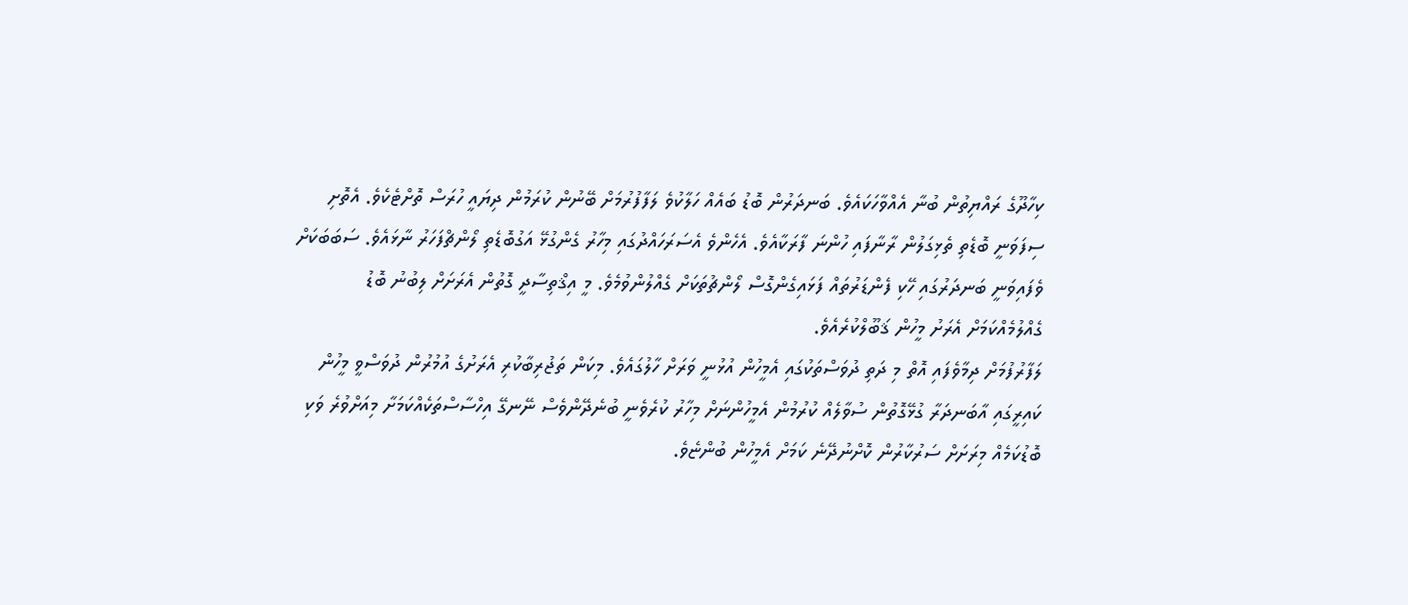ކިހާދޫގެ ރައްޔިތުން ބުނާ އެއްވާހަކައެވެ. ބަނދަރުން ބޮޑު ބައެއް ހަލާކުވެ ލަފާފުރުމަށް ބޭނުން ކުރަމުން ދިޔައީ ހުރަސް ތޮށްޓެކެވެ. އެތޮށި ސިފަވަނީ ބޮޑެތި ތެޅިގަލުން ރާނާފައި ހުންނަ ފާރަކާއެވެ. އެހެންވެ އެސަރަހައްދުގައި މިހާރު ގެންގުޅޭ އަގުބޮޑެތި ލޯންޗްފަހަރު ނާޅައެވެ. ސަބަބަކަށް ވެފައިވަނީ ބަނދަރުގައި ހޭކި ފެންޑަރުތައް ފަޅައިގެންގޮސް ލޯންޗުތަކަށް ގެއްލުންވުމެވެ. މީ އިޤްތިސާދީ ގޮތުން އެރަށަށް ލިބުނު ބޮޑު ގެއްލުމެއްކަމަށް އެރަށު މީހުން ޤަބޫލްކުރެއެވެ.
ލަފާރުފުމަށް ދިމާވެފައި އޮތް މި ދަތި ދުވަސްތަކުގައި އެމީހުން އުޅުނީ ވަރަށް ހާލުގައެވެ. މިކަން ތަޖުރިބާކުރި އެރަށުގެ އުމުރުން ދުވަސްވީ މީހުން ކައިރީގައި އާބަނދަރާ ގުޅޭގޮތުން ސުވާލެއް ކުރުމުން އެމީހުންނަށް މިހާރު ކުރެވެނީ ބުނެދޭންވެސް ނޭނގޭ އިހްސާސްތަކެއްކަމަށާ މިއަށްވުރެ ވަކި ބޮޑުކަމެއް މިރަށަށް ސަރުކާރުން ކޮށްނުދޭނެ ކަމަށް އެމީހުން ބުންޏެވެ.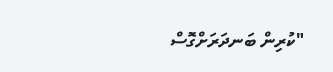"ކުރިން ބަނދަރަށްގޮސް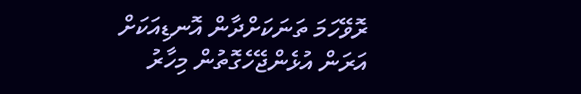ރޮވޭހަމަ ތަނަކަށްދާން އޮނޑިއަކަށް އަރަން އުޅެންޖޭހެގޮތުން މިހާރު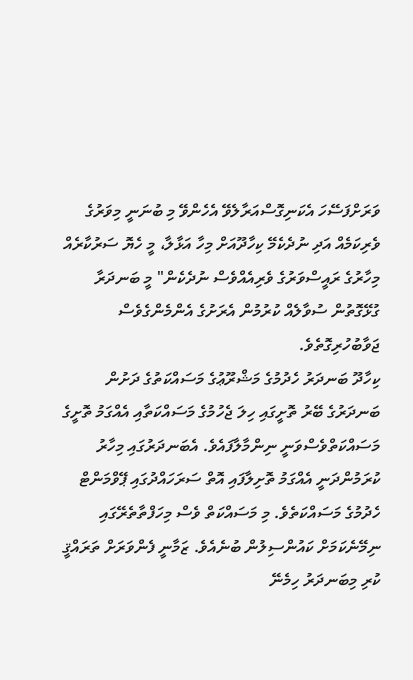ވަރަށްފަސޭހަ އެކަނިގޮސްއަރާލެވޭ އެހެންވޭ މި ބުނަނީ މިވަރުގެ ވެރިކަމެއް އަދި ނުދެކެމޭ ކިހާދޫއަށް މިހާ އަޅާލާ، މީ ހެޔޮ ސަރުކާރެއް މިހާރުގެ ރައީސްވަރުގެ ވެރިއެއްވެސް ނުދެކެން" މީ ބަނދަރާ ގުޅޭގޮތުން ސުވާލެއް ކުރުމުން އެރަށުގެ އެންމެންގެވެސް ޖަވާބުހުރިގޮތެވެ.
ކިހާދޫ ބަނދަރު ހެދުމުގެ މަޝްރޫޢުގެ މަސައްކަތުގެ ދަށުން ބަނދަރުގެ ބޭރު ތޮށީގައި ހިލަ ޖެހުމުގެ މަސައްކަތާއި އެއްގަމު ތޮށީގެ މަސައްކަތްވެސްވަނީ ނިންމާލާފައެވެ. އެބަނދަރުގައި މިހާރު ކުރަމުންދަނީ އެއްގަމު ތޮށިލާފައި އޮތް ސަރަހައްދުގައި ޕޭވްމަންޓް ހެދުމުގެ މަސައްކަތެވެ. މި މަސައްކަތް ވެސް މިހަފްތާތެރޭގައި ނިމޭނެކަމަށް ކައުންސިލުން ބުނެއެވެ. ޒަމާނީ ފެންވަރަށް ތަރައްޤީ ކުރި މިބަނދަރު ހިމެނޭ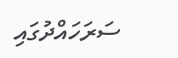ސަރަހައްދުގައި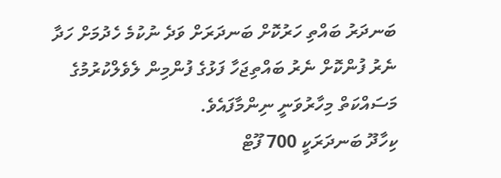ބަނދަރު ބައްތި ހަރުކޮށް ބަނދަރަށް ވަދެ ނުކުމެ ހެދުމަށް ހަދާ ނެރު ފުންކޮށް ނެރު ބައްތިޖަހާ ފަޅުގެ ފުންމިން ލެވެލްކުރުމުގެ މަސައްކަތް މިހާރުވަނީ ނިންމާފައެވެ.
ކިހާދޫ ބަނދަރަކީ 700 ފޫޓް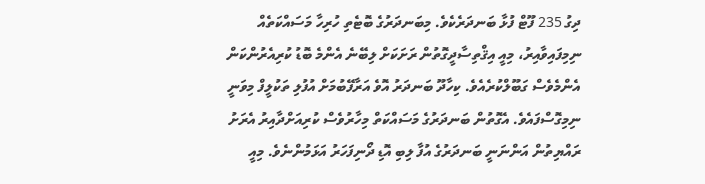ދިގު 235 ފޫޓް ފުޅާ ބަނދަރެކެވެ. މިބަނދަރުގެ ބޮޓެތި ހުރިހާ މަސައްކަތެއް ނިމިފައިވާއިރު، މިއީ އިޤްތިސާދީގޮތުން ރަށަކަށް ލިބޭނެ އެންމެ ބޮޑު ކުރިއެރުންކަން އެންމެވެސް ގަބޫލްކުރެއެވެ. ކިހާދޫ ބަނދަރު އޮވެ އަރާފޭބުމަށް އުފުލި ތަކުލީފް މިވަނީ ނިމިގޮސްފައެވެ. އެގޮތުން ބަނދަރުގެ މަސައްކަތް މިހާރުވެސް ކުރިއަށްދާއިރު އެރަށު ރައްޔިތުން އަންނަނީ ބަނދަރުގެ އުފާ ލިބި އޮޑި ދޯނިފަހަރު އަޅަމުންނެވެ. މިއީ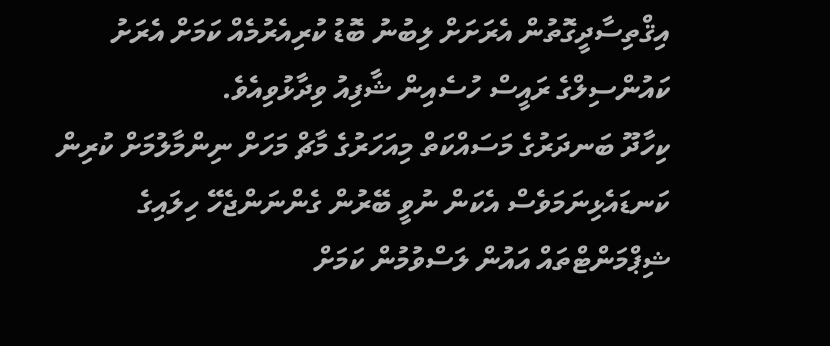އިޤްތިސާދީގޮތުން އެރަށަށް ލިބުނު ބޮޑު ކުރިއެރުމެއް ކަމަށް އެރަށު ކައުންސިލްގެ ރައީސް ހުސެއިން ޝާފިއު ވިދާޅުވިއެވެ.
ކިހާދޫ ބަނދަރުގެ މަސައްކަތް މިއަހަރުގެ މާޗް މަހަށް ނިންމާލުމަށް ކުރިން ކަނޑައެޅިނަމަވެސް އެކަން ނުވީ ބޭރުން ގެންނަންޖެހޭ ހިލައިގެ ޝިޕްމަންޓްތައް އައުން ލަސްވުމުން ކަމަށް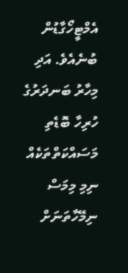އެމްޓީހޯގާޑުން ބުނެއެވެ. އަދި މިހާރު ބަނދަރުގެ ހުރިހާ ބޮޑެތި މަސައްކަތްތަކެއް ނިމި މިމަސް ނިމޭހާތަނަށް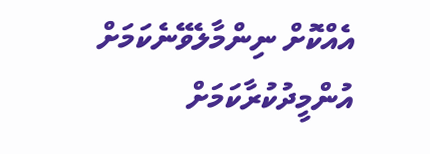އެއްކޮށް ނިންމާލެވޭނެކަމަށް އުންމީދުކުރާކަމަށް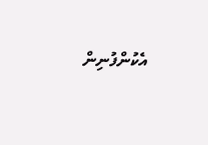އެކުންފުނިން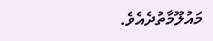މައުލޫމާތުދެއެވެ.